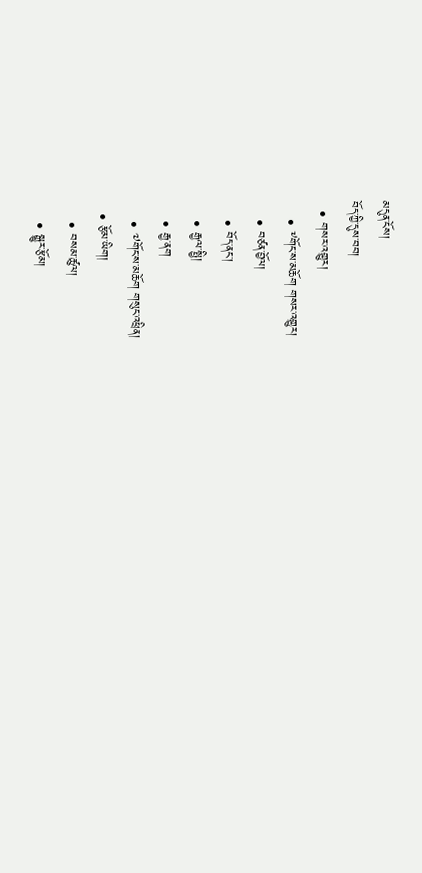མདུན་ངོས།
བོད་ཀྱི་དུས་བབ།
  • གསར་འགྱུར།
    • ༸གོང་ས་མཆོག གསར་འགྱུར།
    • བཙན་བྱོལ།
    • བོད་ནང་།
    • རྒྱལ་སྤྱི།
    • རྒྱ་ནག
    • ༧གོང་ས་མཆོག གསུང་འཕྲིན།
  • རྩོམ་ཡིག།
    • བསམ་ཚུལ།
    • སྒྱུར་རྩོམ།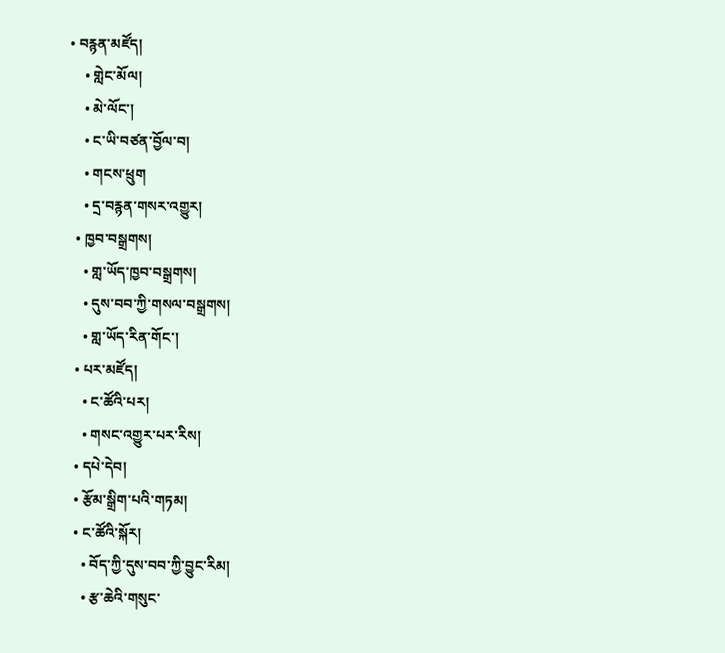• བརྙན་མཛོད།
    • གླེང་མོལ།
    • མེ་ལོང་།
    • ང་ཡི་བཙན་བྱོལ་བ།
    • གངས་ཕྲུག
    • དྲ་བརྙན་གསར་འགྱུར།
  • ཁྱབ་བསྒྲགས།
    • གླ་ཡོད་ཁྱབ་བསྒྲགས།
    • དུས་བབ་ཀྱི་གསལ་བསྒྲགས།
    • གླ་ཡོད་རིན་གོང་།
  • པར་མཛོད།
    • ང་ཚོའི་པར།
    • གསང་འགྱུར་པར་རིས།
  • དཔེ་དེབ།
  • རྩོམ་སྒྲིག་པའི་གཏམ།
  • ང་ཚོའི་སྐོར།
    • བོད་ཀྱི་དུས་བབ་ཀྱི་བྱུང་རིམ།
    • རྩ་ཆེའི་གསུང་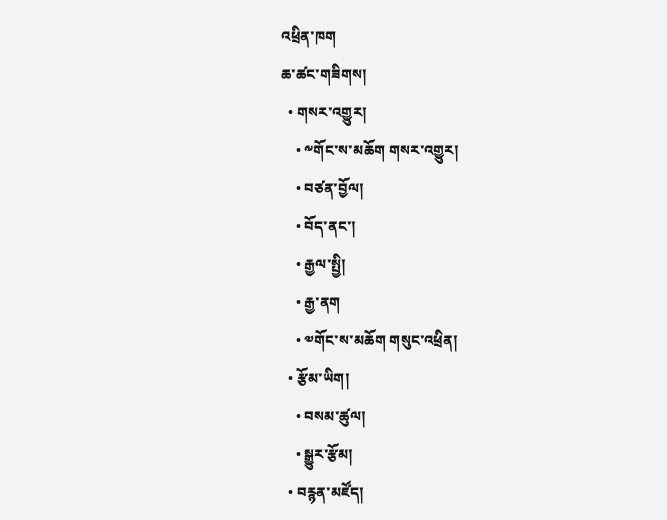འཕྲིན་ཁག
ཆ་ཚང་གཟིགས།
  • གསར་འགྱུར།
    • ༸གོང་ས་མཆོག གསར་འགྱུར།
    • བཙན་བྱོལ།
    • བོད་ནང་།
    • རྒྱལ་སྤྱི།
    • རྒྱ་ནག
    • ༧གོང་ས་མཆོག གསུང་འཕྲིན།
  • རྩོམ་ཡིག།
    • བསམ་ཚུལ།
    • སྒྱུར་རྩོམ།
  • བརྙན་མཛོད།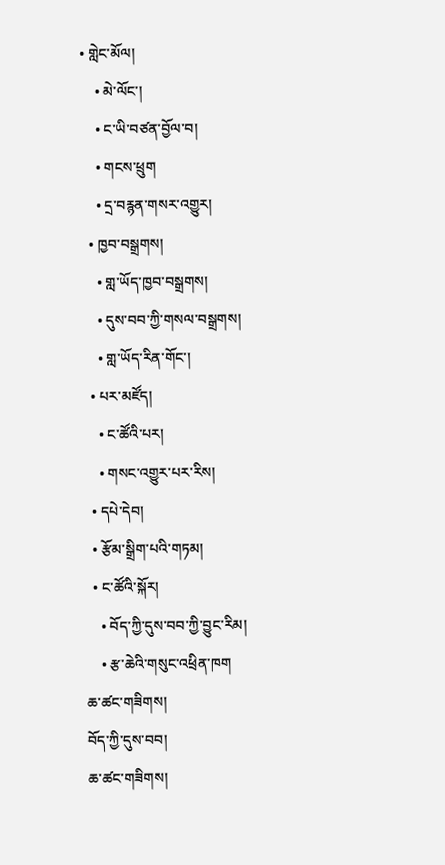• གླེང་མོལ།
    • མེ་ལོང་།
    • ང་ཡི་བཙན་བྱོལ་བ།
    • གངས་ཕྲུག
    • དྲ་བརྙན་གསར་འགྱུར།
  • ཁྱབ་བསྒྲགས།
    • གླ་ཡོད་ཁྱབ་བསྒྲགས།
    • དུས་བབ་ཀྱི་གསལ་བསྒྲགས།
    • གླ་ཡོད་རིན་གོང་།
  • པར་མཛོད།
    • ང་ཚོའི་པར།
    • གསང་འགྱུར་པར་རིས།
  • དཔེ་དེབ།
  • རྩོམ་སྒྲིག་པའི་གཏམ།
  • ང་ཚོའི་སྐོར།
    • བོད་ཀྱི་དུས་བབ་ཀྱི་བྱུང་རིམ།
    • རྩ་ཆེའི་གསུང་འཕྲིན་ཁག
ཆ་ཚང་གཟིགས།
བོད་ཀྱི་དུས་བབ།
ཆ་ཚང་གཟིགས།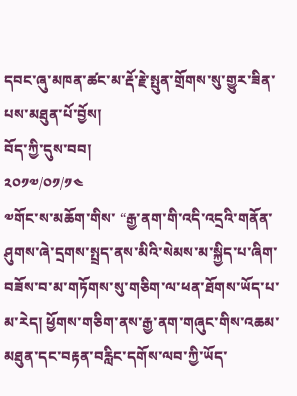དབང་ཞུ་མཁན་ཚང་མ་རྡོ་རྗེ་སྤུན་གྲོགས་སུ་གྱུར་ཟིན་པས་མཐུན་པོ་བྱོས།
བོད་ཀྱི་དུས་བབ།
༢༠༡༧/༠༡/༡༤
༧གོང་ས་མཆོག་གིས་ “རྒྱ་ནག་གི་འདི་འདྲའི་གནོན་ཤུགས་ཞེ་དྲགས་སྤྲད་ནས་མིའི་སེམས་མ་སྐྱིད་པ་ཞིག་བཟོས་བ་མ་གཏོགས་སུ་གཅིག་ལ་ཕན་ཐོགས་ཡོད་པ་མ་རེད། ཕྱོགས་གཅིག་ནས་རྒྱ་ནག་གཞུང་གིས་འཆམ་མཐུན་དང་བརྟན་བརླིང་དགོས་ལབ་ཀྱི་ཡོད་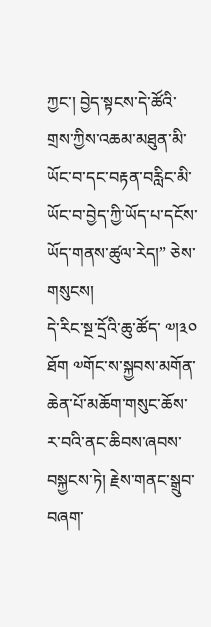ཀྱང་། བྱེད་སྟངས་དེ་ཚོའི་གྲས་ཀྱིས་འཆམ་མཐུན་མི་ཡོང་བ་དང་བརྟན་བརླིང་མི་ཡོང་བ་བྱེད་ཀྱི་ཡོད་པ་དངོས་ཡོད་གནས་ཚུལ་རེད།” ཅེས་གསུངས།
དེ་རིང་སྔ་དྲོའི་ཆུ་ཚོད་ ༧།༣༠ ཐོག ༧གོང་ས་སྐྱབས་མགོན་ཆེན་པོ་མཆོག་གསུང་ཆོས་ར་བའི་ནང་ཆིབས་ཞབས་བསྐྱངས་ཏེ། རྗེས་གནང་སྒྲུབ་བཞག་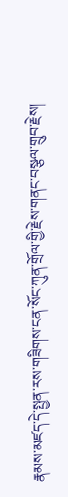རྣམས་མཛད་དེ་སྤྱན་རས་གཟིགས་ངན་སོང་ཀུན་གྲོལ་གྱི་རྗེས་གནང་བསྩལ་གྲུབ་རྗེས།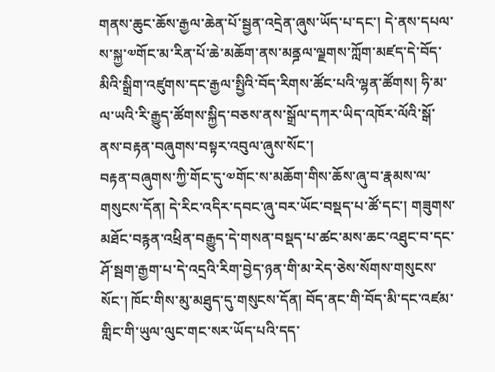གནས་ཆུང་ཆོས་རྒྱལ་ཆེན་པོ་སྦྱན་འདྲེན་ཞུས་ཡོད་པ་དང་། དེ་ནས་དཔལ་ས་སྐྱ་༧གོང་མ་རིན་པོ་ཆེ་མཆོག་ནས་མནྜལ་ལྗགས་ཀློག་མཛད་དེ་བོད་མིའི་སྒྲིག་འཛུགས་དང་རྒྱལ་སྤྱིའི་བོད་རིགས་ཚོང་པའི་ལྷན་ཚོགས། ཧི་མ་ལ་ཡའི་རི་རྒྱུད་ཚོགས་སྐྱིད་བཅས་ནས་སྒྲོལ་དཀར་ཡིད་འཁོར་ལོའི་སྒོ་ནས་བརྟན་བཞུགས་བསྟར་འབུལ་ཞུས་སོང་།
བརྟན་བཞུགས་ཀྱི་གོང་དུ་༧གོང་ས་མཆོག་གིས་ཆོས་ཞུ་བ་རྣམས་ལ་གསུངས་དོན། དེ་རིང་འདིར་དབང་ཞུ་བར་ཡོང་བསྡད་པ་ཚོ་དང་། གཟུགས་མཐོང་བརྙན་འཕྲིན་བརྒྱུད་དེ་གསན་བསྡད་པ་ཚང་མས་ཆང་འཐུང་བ་དང་ཤོ་སྦག་རྒྱག་པ་དེ་འདྲའི་རིག་བྱེད་ཉན་གི་མ་རེད་ཅེས་སོགས་གསུངས་སོང་། ཁོང་གིས་མུ་མཐུད་དུ་གསུངས་དོན། བོད་ནང་གི་བོད་མི་དང་འཛམ་གླིང་གི་ཡུལ་ལུང་གང་སར་ཡོད་པའི་དད་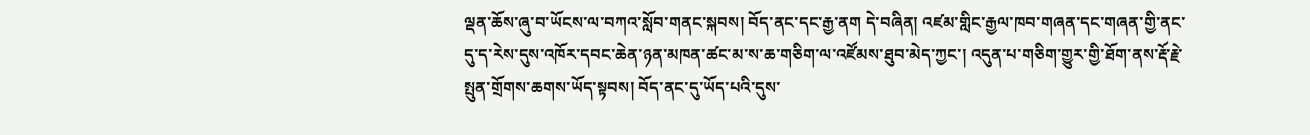ལྡན་ཆོས་ཞུ་བ་ཡོངས་ལ་བཀའ་སློབ་གནང་སྐབས། བོད་ནང་དང་རྒྱ་ནག དེ་བཞིན། འཛམ་གླིང་རྒྱལ་ཁབ་གཞན་དང་གཞན་གྱི་ནང་དུ་ད་རེས་དུས་འཁོར་དབང་ཆེན་ཉན་མཁན་ཚང་མ་ས་ཆ་གཅིག་ལ་འཛོམས་ཐུབ་མེད་ཀྱང་། འདུན་པ་གཅིག་གྱུར་གྱི་ཐོག་ནས་རྡོ་རྗེ་སྤུན་གྲོགས་ཆགས་ཡོད་སྟབས། བོད་ནང་དུ་ཡོད་པའི་དུས་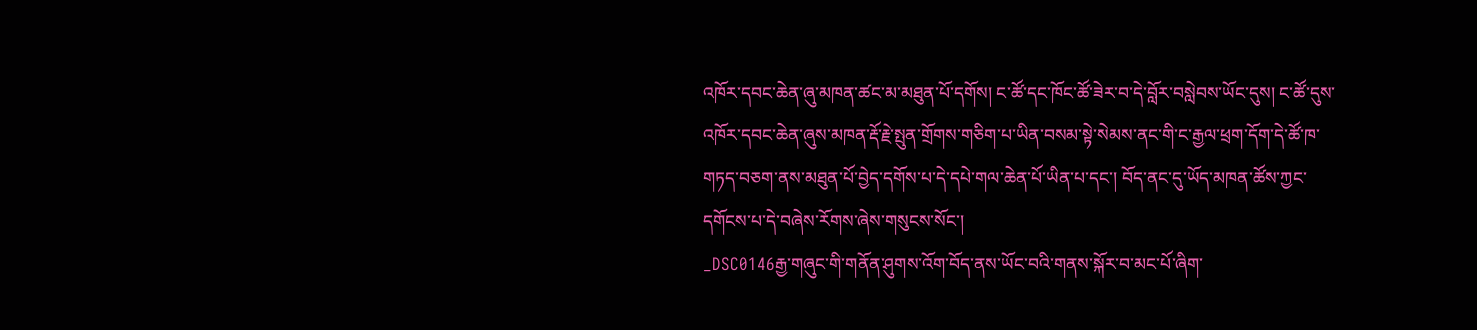འཁོར་དབང་ཆེན་ཞུ་མཁན་ཚང་མ་མཐུན་པོ་དགོས། ང་ཚོ་དང་ཁོང་ཚོ་ཟེར་བ་དེ་བློར་བསླེབས་ཡོང་དུས། ང་ཚོ་དུས་འཁོར་དབང་ཆེན་ཞུས་མཁན་རྡོ་རྗེ་སྤུན་གྲོགས་གཅིག་པ་ཡིན་བསམ་སྟེ་སེམས་ནང་གི་ང་རྒྱལ་ཕྲག་དོག་དེ་ཚོ་ཁ་གཏད་བཅག་ནས་མཐུན་པོ་བྱེད་དགོས་པ་དེ་དཔེ་གལ་ཆེན་པོ་ཡིན་པ་དང་། བོད་ནང་དུ་ཡོད་མཁན་ཚོས་ཀྱང་དགོངས་པ་དེ་བཞེས་རོགས་ཞེས་གསུངས་སོང་།
_DSC0146རྒྱ་གཞུང་གི་གནོན་ཤུགས་འོག་བོད་ནས་ཡོང་བའི་གནས་སྐོར་བ་མང་པོ་ཞིག་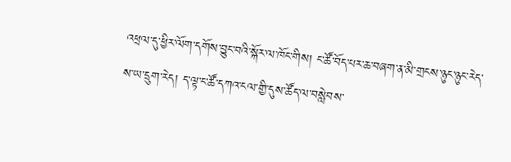འཕྲལ་དུ་ཕྱིར་ལོག་དགོས་བྱུང་བའི་སྐོར་ལ་ཁོང་གིས། ང་ཚོ་བོད་པར་ཆ་བཞག་ན་མི་གྲངས་ཉུང་ཉུང་རེད་ས་ཡ་དྲུག་རེད། ད་ལྟ་ང་ཚོ་དཀའ་ངལ་གྱི་དུས་ཚོད་ལ་བསླེབས་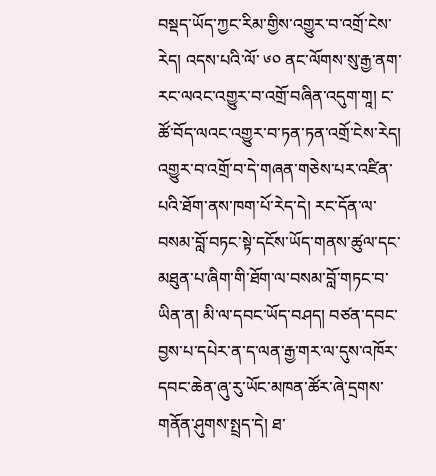བསྡད་ཡོད་ཀྱང་རིམ་གྱིས་འགྱུར་བ་འགྲོ་ངེས་རེད། འདས་པའི་ལོ་ ༦༠ ནང་ལོགས་སུ་རྒྱ་ནག་རང་ལའང་འགྱུར་བ་འགྲོ་བཞིན་འདུག་གཱ། ང་ཚོ་བོད་ལའང་འགྱུར་བ་ཏན་ཏན་འགྲོ་ངེས་རེད། འགྱུར་བ་འགྲོ་བ་དེ་གཞན་གཅེས་པར་འཛིན་པའི་ཐོག་ནས་ཁག་པོ་རེད་དེ། རང་དོན་ལ་བསམ་བློ་བཏང་སྟེ་དངོས་ཡོད་གནས་ཚུལ་དང་མཐུན་པ་ཞིག་གི་ཐོག་ལ་བསམ་བློ་གཏང་བ་ཡིན་ན། མི་ལ་དབང་ཡོད་བཤད། བཙན་དབང་བྱས་པ་དཔེར་ན་ད་ལན་རྒྱ་གར་ལ་དུས་འཁོར་དབང་ཆེན་ཞུ་རུ་ཡོང་མཁན་ཚོར་ཞེ་དྲགས་གནོན་ཤུགས་སྤྲད་དེ། ཐ་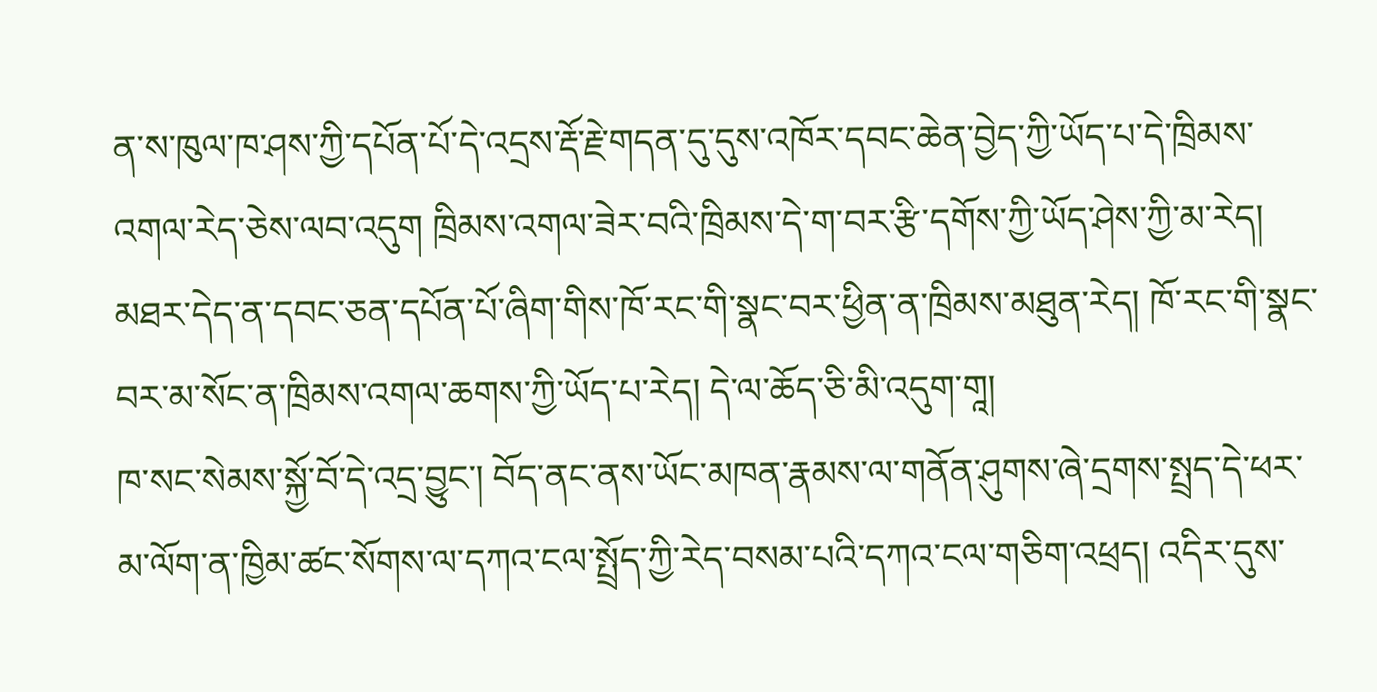ན་ས་ཁུལ་ཁ་ཤས་ཀྱི་དཔོན་པོ་དེ་འདྲས་རྡོ་རྗེ་གདན་དུ་དུས་འཁོར་དབང་ཆེན་བྱེད་ཀྱི་ཡོད་པ་དེ་ཁྲིམས་འགལ་རེད་ཅེས་ལབ་འདུག ཁྲིམས་འགལ་ཟེར་བའི་ཁྲིམས་དེ་ག་བར་རྩི་དགོས་ཀྱི་ཡོད་ཤེས་ཀྱི་མ་རེད། མཐར་དེད་ན་དབང་ཅན་དཔོན་པོ་ཞིག་གིས་ཁོ་རང་གི་སྣང་བར་ཕྱིན་ན་ཁྲིམས་མཐུན་རེད། ཁོ་རང་གི་སྣང་བར་མ་སོང་ན་ཁྲིམས་འགལ་ཆགས་ཀྱི་ཡོད་པ་རེད། དེ་ལ་ཆོད་ཅི་མི་འདུག་གཱ།
ཁ་སང་སེམས་སྐྱོ་བོ་དེ་འདྲ་བྱུང་། བོད་ནང་ནས་ཡོང་མཁན་རྣམས་ལ་གནོན་ཤུགས་ཞེ་དྲགས་སྤྲད་དེ་ཕར་མ་ལོག་ན་ཁྱིམ་ཚང་སོགས་ལ་དཀའ་ངལ་སྤྲོད་ཀྱི་རེད་བསམ་པའི་དཀའ་ངལ་གཅིག་འཕྲད། འདིར་དུས་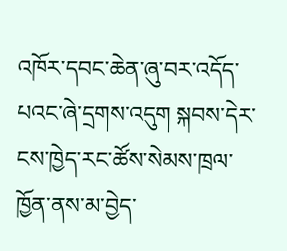འཁོར་དབང་ཆེན་ཞུ་བར་འདོད་པའང་ཞེ་དྲགས་འདུག སྐབས་དེར་ངས་ཁྱེད་རང་ཚོས་སེམས་ཁྲལ་ཁྱོན་ནས་མ་བྱེད་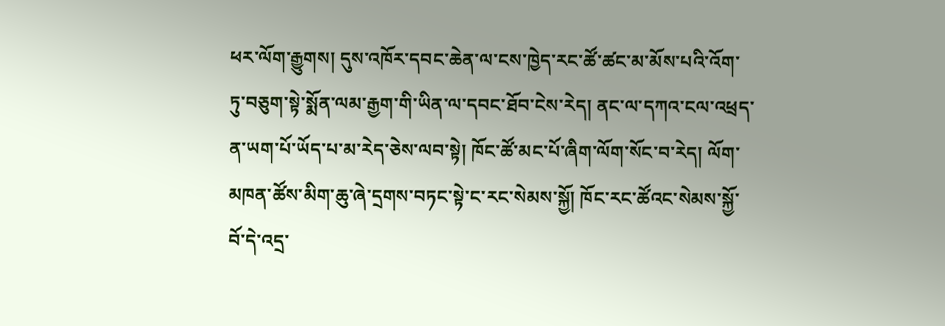ཕར་ལོག་རྒྱུགས། དུས་འཁོར་དབང་ཆེན་ལ་ངས་ཁྱེད་རང་ཚོ་ཚང་མ་མོས་པའི་འོག་ཏུ་བཅུག་སྟེ་སྨོན་ལམ་རྒྱག་གི་ཡིན་ལ་དབང་ཐོབ་ངེས་རེད། ནང་ལ་དཀའ་ངལ་འཕྲད་ན་ཡག་པོ་ཡོད་པ་མ་རེད་ཅེས་ལབ་སྟེ། ཁོང་ཚོ་མང་པོ་ཞིག་ལོག་སོང་བ་རེད། ལོག་མཁན་ཚོས་མིག་ཆུ་ཞེ་དྲགས་བཏང་སྟེ་ང་རང་སེམས་སྐྱོ། ཁོང་རང་ཚོའང་སེམས་སྐྱོ་བོ་དེ་འདྲ་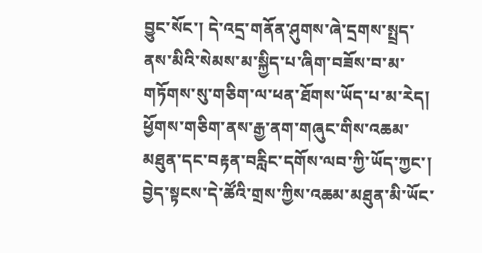བྱུང་སོང་། དེ་འདྲ་གནོན་ཤུགས་ཞེ་དྲགས་སྤྲད་ནས་མིའི་སེམས་མ་སྐྱིད་པ་ཞིག་བཟོས་བ་མ་གཏོགས་སུ་གཅིག་ལ་ཕན་ཐོགས་ཡོད་པ་མ་རེད། ཕྱོགས་གཅིག་ནས་རྒྱ་ནག་གཞུང་གིས་འཆམ་མཐུན་དང་བརྟན་བརླིང་དགོས་ལབ་ཀྱི་ཡོད་ཀྱང་། བྱེད་སྟངས་དེ་ཚོའི་གྲས་ཀྱིས་འཆམ་མཐུན་མི་ཡོང་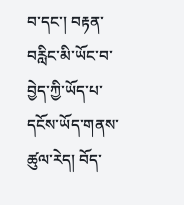བ་དང་། བརྟན་བརླིང་མི་ཡོང་བ་བྱེད་ཀྱི་ཡོད་པ་དངོས་ཡོད་གནས་ཚུལ་རེད། བོད་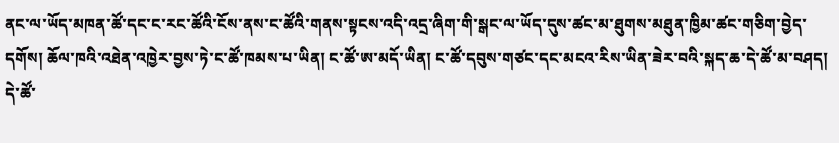ནང་ལ་ཡོད་མཁན་ཚོ་དང་ང་རང་ཚོའི་ངོས་ནས་ང་ཚོའི་གནས་སྟངས་འདི་འདྲ་ཞིག་གི་སྒང་ལ་ཡོད་དུས་ཚང་མ་ཐུགས་མཐུན་ཁྱིམ་ཚང་གཅིག་བྱེད་དགོས། ཆོལ་ཁའི་འཐེན་འཁྱེར་བྱས་ཏེ་ང་ཚོ་ཁམས་པ་ཡིན། ང་ཚོ་ཨ་མདོ་ཡིན། ང་ཚོ་དབུས་གཙང་དང་མངའ་རིས་ཡིན་ཟེར་བའི་སྐད་ཆ་དེ་ཚོ་མ་བཤད། དེ་ཚོ་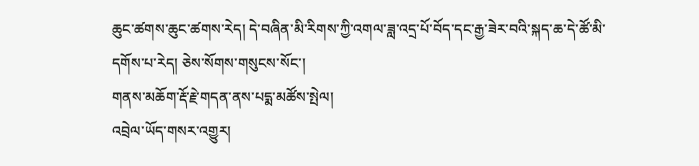ཆུང་ཚགས་ཆུང་ཚགས་རེད། དེ་བཞིན་མི་རིགས་ཀྱི་འགལ་ཟླ་འདྲ་པོ་བོད་དང་རྒྱ་ཟེར་བའི་སྐད་ཆ་དེ་ཚོ་མི་དགོས་པ་རེད། ཅེས་སོགས་གསུངས་སོང་།
གནས་མཆོག་རྡོ་རྗེ་གདན་ནས་པདྨ་མཚོས་སྤེལ།
འབྲེལ་ཡོད་གསར་འགྱུར།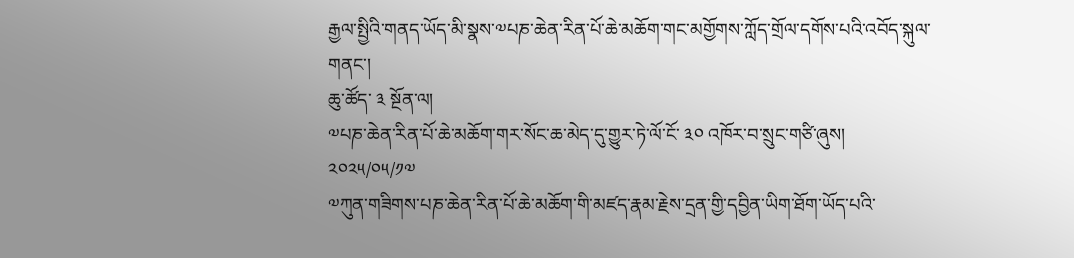རྒྱལ་སྤྱིའི་གནད་ཡོད་མི་སྣས་༧པཎ་ཆེན་རིན་པོ་ཆེ་མཆོག་གང་མགྱོགས་ཀློད་གྲོལ་དགོས་པའི་འབོད་སྐུལ་གནང་།
ཆུ་ཚོད་ ༣ སྔོན་ལ།
༧པཎ་ཆེན་རིན་པོ་ཆེ་མཆོག་གར་སོང་ཆ་མེད་དུ་གྱུར་ཏེ་ལོ་ངོ་ ༣༠ འཁོར་བ་སྲུང་གཙི་ཞུས།
༢༠༢༥/༠༥/༡༧
༧ཀུན་གཟིགས་པཎ་ཆེན་རིན་པོ་ཆེ་མཆོག་གི་མཛད་རྣམ་རྗེས་དྲན་གྱི་དབྱིན་ཡིག་ཐོག་ཡོད་པའི་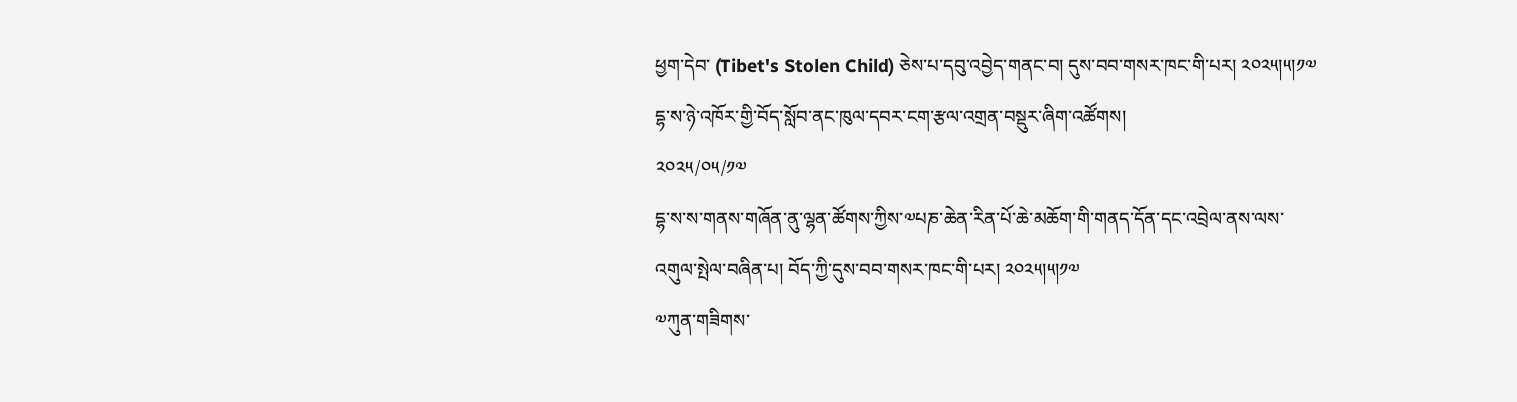ཕྱག་དེབ་ (Tibet's Stolen Child) ཅེས་པ་དབུ་འབྱེད་གནང་བ། དུས་བབ་གསར་ཁང་གི་པར། ༢༠༢༥།༥།༡༧
དྷ་ས་ཉེ་འཁོར་གྱི་བོད་སློབ་ནང་ཁུལ་དབར་ངག་རྩལ་འགྲན་བསྡུར་ཞིག་འཚོགས།
༢༠༢༥/༠༥/༡༧
དྷ་ས་ས་གནས་གཞོན་ནུ་ལྷན་ཚོགས་ཀྱིས་༧པཎ་ཆེན་རིན་པོ་ཆེ་མཆོག་གི་གནད་དོན་དང་འབྲེལ་ནས་ལས་འགུལ་སྤེལ་བཞིན་པ། བོད་ཀྱི་དུས་བབ་གསར་ཁང་གི་པར། ༢༠༢༥།༥།༡༧
༧ཀུན་གཟིགས་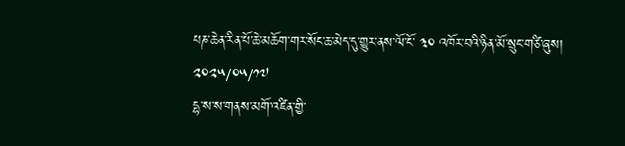པཎ་ཆེན་རིན་པོ་ཆེ་མཆོག་གར་སོང་ཆ་མེད་དུ་གྱུར་ནས་ལོ་ངོ་ ༣༠ འཁོར་བའི་ཉིན་མོ་སྲུང་གཙི་ཞུས།
༢༠༢༥/༠༥/༡༧
དྷ་ས་ས་གནས་མགོ་འཛིན་གྱི་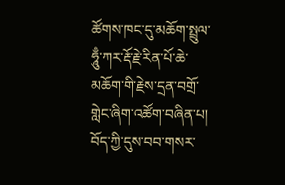ཚོགས་ཁང་དུ་མཆོག་སྤྲུལ་ཧཱུྃ་ཀར་རྡོ་རྗེ་རིན་པོ་ཆེ་མཆོག་གི་རྗེས་དྲན་བགྲོ་གླེང་ཞིག་འཚོག་བཞིན་པ། བོད་ཀྱི་དུས་བབ་གསར་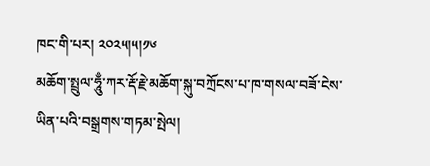ཁང་གི་པར། ༢༠༢༥།༥།༡༦
མཆོག་སྤྲུལ་ཧཱུྃ་ཀར་རྡོ་རྗེ་མཆོག་སྐུ་བཀྲོངས་པ་ཁ་གསལ་བཟོ་ངེས་ཡིན་པའི་བསྒྲགས་གཏམ་སྤེལ།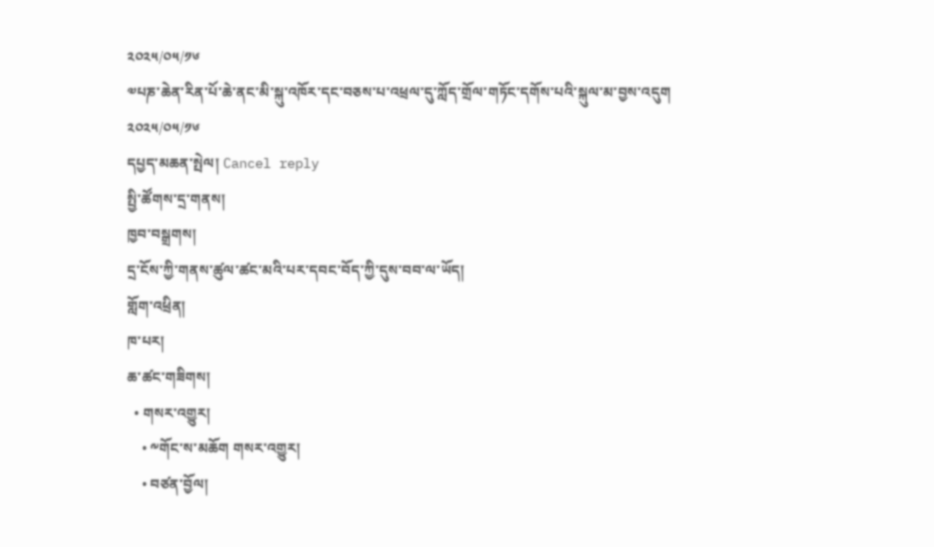༢༠༢༥/༠༥/༡༦
༧པཎ་ཆེན་རིན་པོ་ཆེ་ནང་མི་སྐུ་འཁོར་དང་བཅས་པ་འཕྲལ་དུ་ཀློད་གྲོལ་གཏོང་དགོས་པའི་སྐུལ་མ་བྱས་འདུག
༢༠༢༥/༠༥/༡༦
དཔྱད་མཆན་སྤེལ། Cancel reply
སྤྱི་ཚོགས་དྲ་གནས།
ཁྱབ་བསྒྲགས།
དྲ་ངོས་ཀྱི་གནས་ཚུལ་ཚང་མའི་པར་དབང་བོད་ཀྱི་དུས་བབ་ལ་ཡོད།
གློག་འཕྲིན།
ཁ་པར།
ཆ་ཚང་གཟིགས།
  • གསར་འགྱུར།
    • ༸གོང་ས་མཆོག གསར་འགྱུར།
    • བཙན་བྱོལ།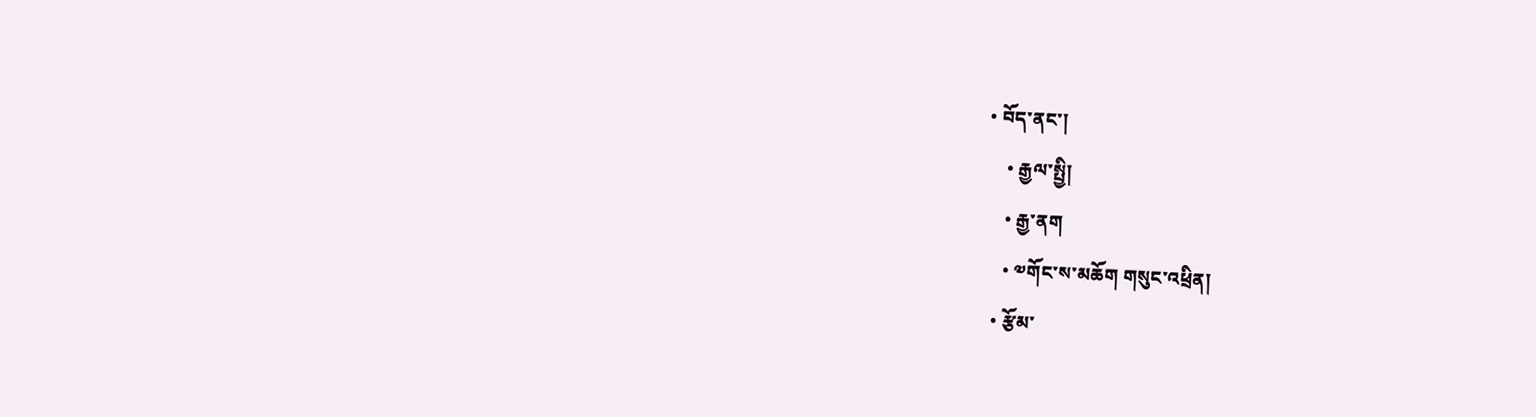• བོད་ནང་།
    • རྒྱལ་སྤྱི།
    • རྒྱ་ནག
    • ༧གོང་ས་མཆོག གསུང་འཕྲིན།
  • རྩོམ་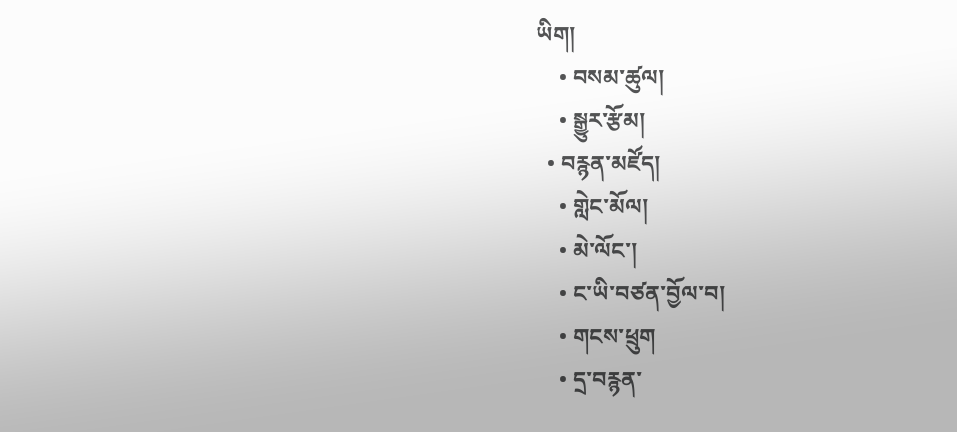ཡིག།
    • བསམ་ཚུལ།
    • སྒྱུར་རྩོམ།
  • བརྙན་མཛོད།
    • གླེང་མོལ།
    • མེ་ལོང་།
    • ང་ཡི་བཙན་བྱོལ་བ།
    • གངས་ཕྲུག
    • དྲ་བརྙན་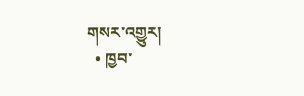གསར་འགྱུར།
  • ཁྱབ་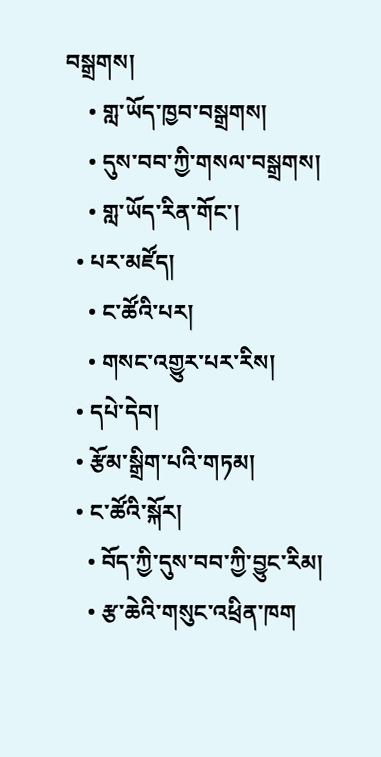བསྒྲགས།
    • གླ་ཡོད་ཁྱབ་བསྒྲགས།
    • དུས་བབ་ཀྱི་གསལ་བསྒྲགས།
    • གླ་ཡོད་རིན་གོང་།
  • པར་མཛོད།
    • ང་ཚོའི་པར།
    • གསང་འགྱུར་པར་རིས།
  • དཔེ་དེབ།
  • རྩོམ་སྒྲིག་པའི་གཏམ།
  • ང་ཚོའི་སྐོར།
    • བོད་ཀྱི་དུས་བབ་ཀྱི་བྱུང་རིམ།
    • རྩ་ཆེའི་གསུང་འཕྲིན་ཁག